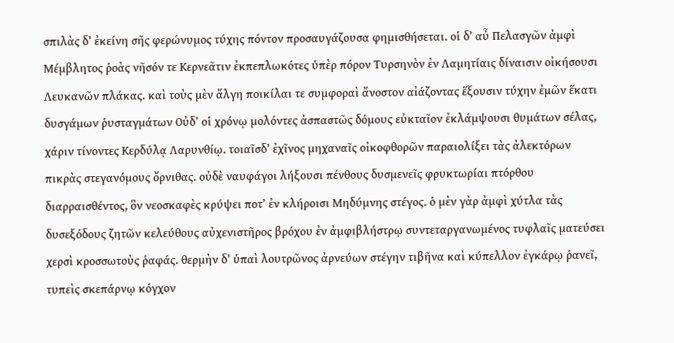σπιλὰς δʼ ἐκείνη σῆς φερώνυμος τύχης πόντον προσαυγάζουσα φημισθήσεται. οἱ δʼ αὖ Πελασγῶν ἀμφὶ Μέμβλητος ῥοὰς νῆσόν τε Κερνεᾶτιν ἐκπεπλωκότες ὑπὲρ πόρον Τυρσηνὸν ἐν Λαμητίαις δίναισιν οἰκήσουσι Λευκανῶν πλάκας. καὶ τοὺς μὲν ἄλγη ποικίλαι τε συμφοραὶ ἄνοστον αἰάζοντας ἕξουσιν τύχην ἐμῶν ἕκατι δυσγάμων ῥυσταγμάτων Οὐδʼ οἱ χρόνῳ μολόντες ἀσπαστῶς δόμους εὐκταῖον ἐκλάμψουσι θυμάτων σέλας, χάριν τίνοντες Κερδύλᾳ Λαρυνθίῳ. τοιαῖσδʼ ἐχῖνος μηχαναῖς οἰκοφθορῶν παραιολίξει τὰς ἀλεκτόρων πικρὰς στεγανόμους ὄρνιθας. οὐδὲ ναυφάγοι λήξουσι πένθους δυσμενεῖς φρυκτωρίαι πτόρθου διαρραισθέντος, ὃν νεοσκαφὲς κρύψει ποτʼ ἐν κλήροισι Μηδύμνης στέγος. ὁ μὲν γὰρ ἀμφὶ χύτλα τὰς δυσεξόδους ζητῶν κελεύθους αὐχενιστῆρος βρόχου ἐν ἀμφιβλήστρῳ συντεταργανωμένος τυφλαῖς ματεύσει χερσὶ κροσσωτοὺς ῥαφάς. θερμὴν δʼ ὑπαὶ λουτρῶνος ἀρνεύων στέγην τιβῆνα καὶ κύπελλον ἐγκάρῳ ῥανεῖ, τυπεὶς σκεπάρνῳ κόγχον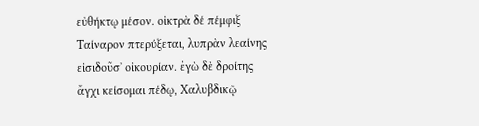εὐθήκτῳ μέσον. οἰκτρὰ δέ πέμφιξ Ταίναρον πτερύξεται, λυπρὰν λεαίνης εἰσιδοῦσʼ οἰκουρίαν. ἐγὼ δὲ δροίτης ἄγχι κείσομαι πέδῳ, Χαλυβδικῷ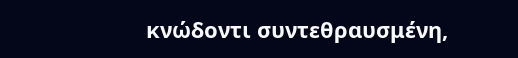κνώδοντι συντεθραυσμένη,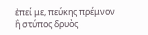ἐπεί με, πεύκης πρέμνον ἢ στύπος δρυὸς